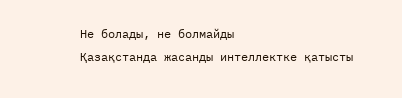Не болады, не болмайды
Қазақстанда жасанды интеллектке қатысты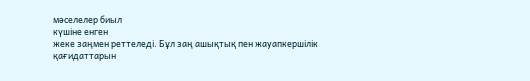мәселелер биыл
күшіне енген
жеке заңмен реттеледі. Бұл заң ашықтық пен жауапкершілік қағидаттарын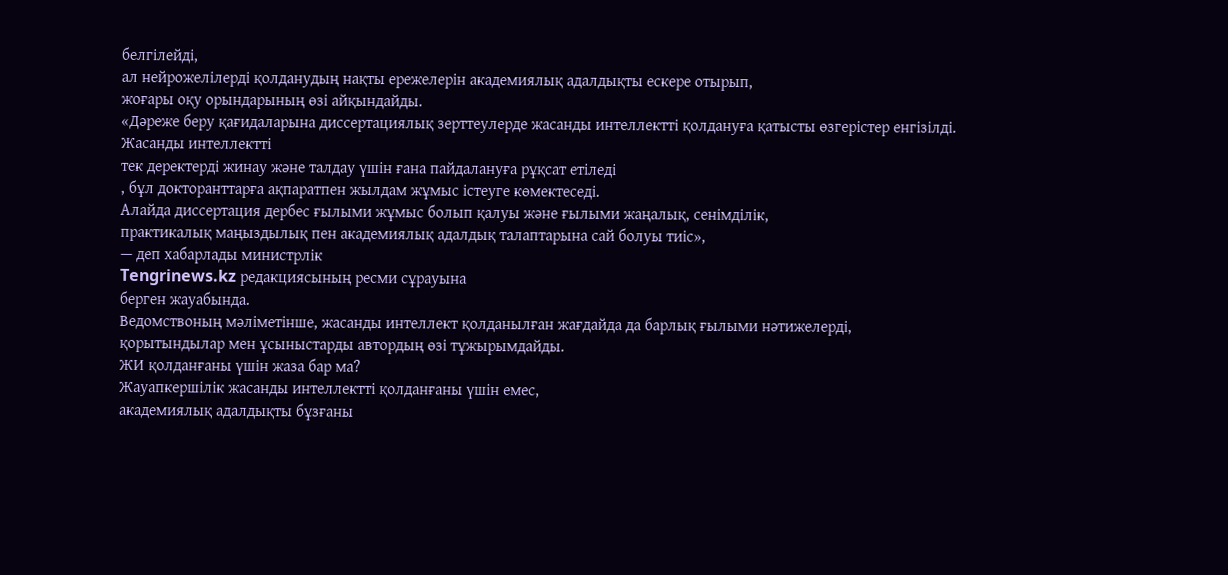белгілейді,
ал нейрожелілерді қолданудың нақты ережелерін академиялық адалдықты ескере отырып,
жоғары оқу орындарының өзі айқындайды.
«Дәреже беру қағидаларына диссертациялық зерттеулерде жасанды интеллектті қолдануға қатысты өзгерістер енгізілді.
Жасанды интеллектті
тек деректерді жинау және талдау үшін ғана пайдалануға рұқсат етіледі
, бұл докторанттарға ақпаратпен жылдам жұмыс істеуге көмектеседі.
Алайда диссертация дербес ғылыми жұмыс болып қалуы және ғылыми жаңалық, сенімділік,
практикалық маңыздылық пен академиялық адалдық талаптарына сай болуы тиіс»,
— деп хабарлады министрлік
Tengrinews.kz редакциясының ресми сұрауына
берген жауабында.
Ведомствоның мәліметінше, жасанды интеллект қолданылған жағдайда да барлық ғылыми нәтижелерді,
қорытындылар мен ұсыныстарды автордың өзі тұжырымдайды.
ЖИ қолданғаны үшін жаза бар ма?
Жауапкершілік жасанды интеллектті қолданғаны үшін емес,
академиялық адалдықты бұзғаны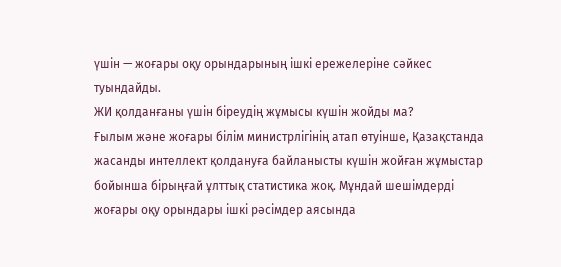үшін — жоғары оқу орындарының ішкі ережелеріне сәйкес туындайды.
ЖИ қолданғаны үшін біреудің жұмысы күшін жойды ма?
Ғылым және жоғары білім министрлігінің атап өтуінше, Қазақстанда жасанды интеллект қолдануға байланысты күшін жойған жұмыстар бойынша бірыңғай ұлттық статистика жоқ. Мұндай шешімдерді жоғары оқу орындары ішкі рәсімдер аясында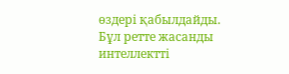өздері қабылдайды. Бұл ретте жасанды интеллектті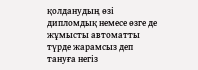қолданудың өзі дипломдық немесе өзге де жұмысты автоматты түрде жарамсыз деп тануға негіз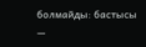болмайды: бастысы —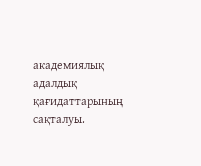академиялық адалдық қағидаттарының сақталуы.